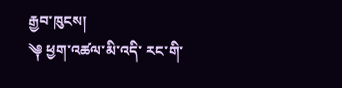རྒྱབ་ཁུངས།
༆ ཕྱག་འཚལ་མི་འདི་ རང་གི་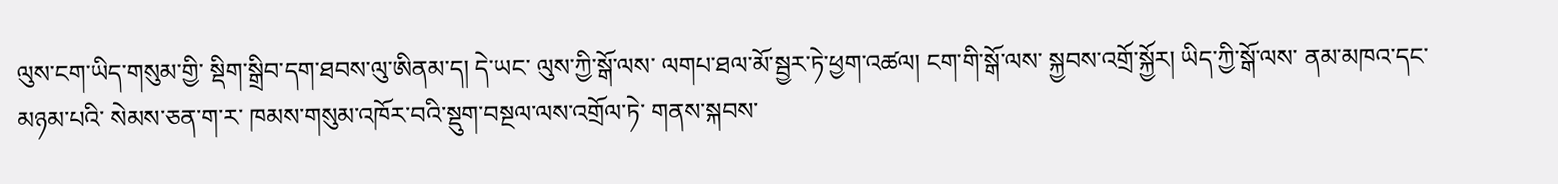ལུས་ངག་ཡིད་གསུམ་གྱི་ སྡིག་སྒྲིབ་དག་ཐབས་ལུ་ཨིནམ་ད། དེ་ཡང་ ལུས་ཀྱི་སྒོ་ལས་ ལགཔ་ཐལ་མོ་སྦྱར་ཏེ་ཕྱག་འཚལ། ངག་གི་སྒོ་ལས་ སྐྱབས་འགྲོ་སྐྱོར། ཡིད་ཀྱི་སྒོ་ལས་ ནམ་མཁའ་དང་མཉམ་པའི་ སེམས་ཅན་ག་ར་ ཁམས་གསུམ་འཁོར་བའི་སྡུག་བསྔལ་ལས་འགྲོལ་ཏེ་ གནས་སྐབས་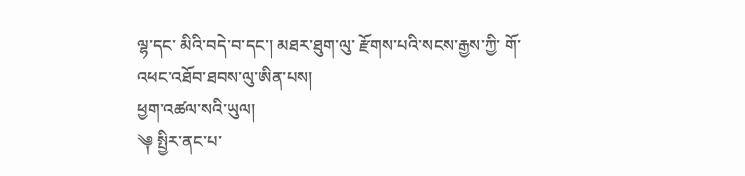ལྷ་དང་ མིའི་བདེ་བ་དང་། མཐར་ཐུག་ལུ་ རྫོགས་པའི་སངས་རྒྱས་ཀྱི་ གོ་འཕང་འཐོབ་ཐབས་ལུ་ཨིན་པས།
ཕྱག་འཚལ་སའི་ཡུལ།
༆ སྤྱིར་ནང་པ་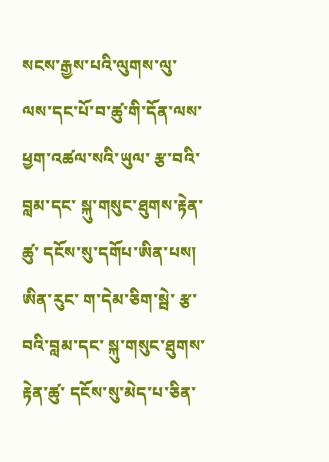སངས་རྒྱས་པའི་ལུགས་ལུ་ ལས་དང་པོ་བ་ཚུ་གི་དོན་ལས་ ཕྱག་འཚལ་སའི་ཡུལ་ རྩ་བའི་བླམ་དང་ སྐུ་གསུང་ཐུགས་རྟེན་ཚུ་ དངོས་སུ་དགོཔ་ཨིན་པས། ཨིན་རུང་ ག་དེམ་ཅིག་སྦེ་ རྩ་བའི་བླམ་དང་ སྐུ་གསུང་ཐུགས་རྟེན་ཚུ་ དངོས་སུ་མེད་པ་ཅིན་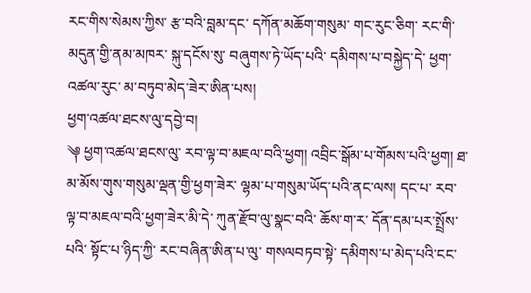རང་གིས་སེམས་ཀྱིས་ རྩ་བའི་བླམ་དང་ དཀོན་མཆོག་གསུམ་ གང་རུང་ཅིག་ རང་གི་མདུན་གྱི་ནམ་མཁར་ སྐུ་དངོས་སུ་ བཞུགས་ཏེ་ཡོད་པའི་ དམིགས་པ་བསྐྱེད་དེ་ ཕྱག་འཚལ་རུང་ མ་བཏུབ་མེད་ཟེར་ཨིན་པས།
ཕྱག་འཚལ་ཐངས་ལུ་དབྱེ་བ།
༆ ཕྱག་འཚལ་ཐངས་ལུ་ རབ་ལྟ་བ་མཇལ་བའི་ཕྱག། འབྲིང་སྒོམ་པ་གོམས་པའི་ཕྱག། ཐ་མ་མོས་གུས་གསུམ་ལྡན་གྱི་ཕྱག་ཟེར་ ལྷམ་པ་གསུམ་ཡོད་པའི་ནང་ལས། དང་པ་ རབ་ལྟ་བ་མཇལ་བའི་ཕྱག་ཟེར་མི་དེ་ ཀུན་རྫོབ་ལུ་སྣང་བའི་ ཆོས་ག་ར་ དོན་དམ་པར་སྤྲོས་པའི་ སྟོང་པ་ཉིད་ཀྱི་ རང་བཞིན་ཨིན་པ་ལུ་ གསལབཏབ་སྟེ་ དམིགས་པ་མེད་པའི་ངང་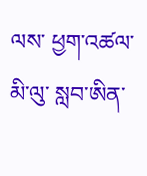ལས་ ཕྱག་འཚལ་མི་ལུ་ སླབ་ཨིན་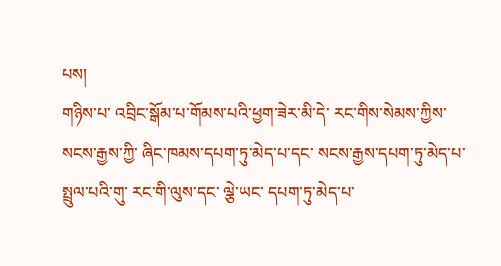པས།
གཉིས་པ་ འབྲིང་སྒོམ་པ་གོམས་པའི་ཕྱག་ཟེར་མི་དེ་ རང་གིས་སེམས་ཀྱིས་ སངས་རྒྱས་ཀྱི་ ཞིང་ཁམས་དཔག་ཏུ་མེད་པ་དང་ སངས་རྒྱས་དཔག་ཏུ་མེད་པ་ སྤྲུལ་པའི་གུ་ རང་གི་ལུས་དང་ ལྕེ་ཡང་ དཔག་ཏུ་མེད་པ་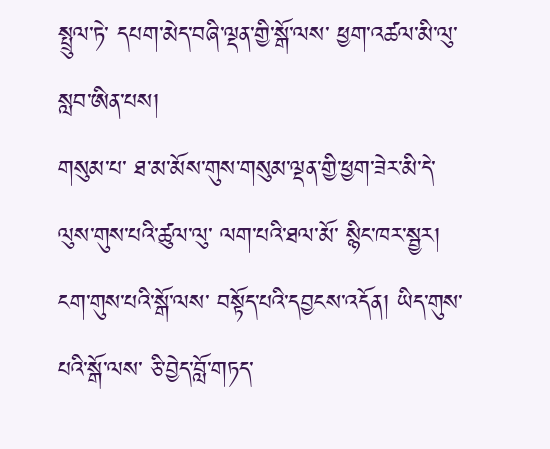སྤྲུལ་ཏེ་ དཔག་མེད་བཞི་ལྡན་གྱི་སྒོ་ལས་ ཕྱག་འཚལ་མི་ལུ་ སླབ་ཨིན་པས།
གསུམ་པ་ ཐ་མ་མོས་གུས་གསུམ་ལྡན་གྱི་ཕྱག་ཟེར་མི་དེ་ ལུས་གུས་པའི་ཚུལ་ལུ་ ལག་པའི་ཐལ་མོ་ སྙིང་ཁར་སྦྱར། ངག་གུས་པའི་སྒོ་ལས་ བསྟོད་པའི་དབྱངས་འདོན། ཡིད་གུས་པའི་སྒོ་ལས་ ཅི་བྱེད་བློ་གཏད་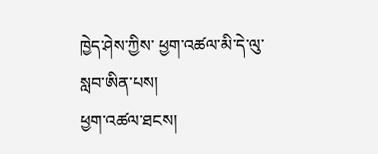ཁྱེད་ཤེས་ཀྱིས་ ཕྱག་འཚལ་མི་དེ་ལུ་ སླབ་ཨིན་པས།
ཕྱག་འཚལ་ཐངས།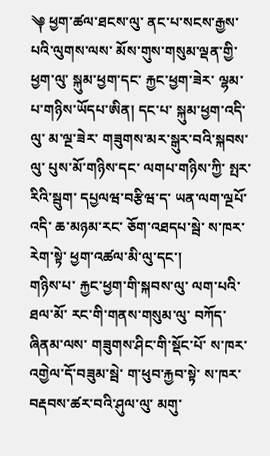༆ ཕྱག་ཚལ་ཐངས་ལུ་ ནང་པ་སངས་རྒྱས་པའི་ལུགས་ལས་ མོས་གུས་གསུམ་ལྡན་གྱི་ཕྱག་ལུ་ སྐུམ་ཕྱག་དང་ རྐྱང་ཕྱག་ཟེར་ ལྷམ་པ་གཉིས་ཡོདཔ་ཨིན། དང་པ་ སྐུམ་ཕྱག་འདི་ལུ་ མ་ལྔ་ཟེར་ གཟུགས་མར་སྒུར་བའི་སྐབས་ལུ་ པུས་མོ་གཉིས་དང་ ལགཔ་གཉིས་ཀྱི་ སྤར་རིའི་སྦུག་ དཔྱལཝ་བརྩིཝ་ད་ ཡན་ལག་ལྔཔོ་འདི་ ཆ་མཉམ་རང་ ཅོག་འཐདཔ་སྦེ་ ས་ཁར་རེག་སྟེ་ ཕྱག་འཚལ་མི་ལུ་དང་།
གཉིས་པ་ རྐྱང་ཕྱག་གི་སྐབས་ལུ་ ལག་པའི་ཐལ་མོ་ རང་གི་གནས་གསུམ་ལུ་ བཀོད་ཞིནམ་ལས་ གཟུགས་ཤིང་གི་སྡོང་པོ་ ས་ཁར་འགྱེལ་དོ་བཟུམ་སྦེ་ ག་ཕུབ་རྐྱབ་སྟེ་ ས་ཁར་བརྡབས་ཚར་བའི་ཤུལ་ལུ་ མགུ་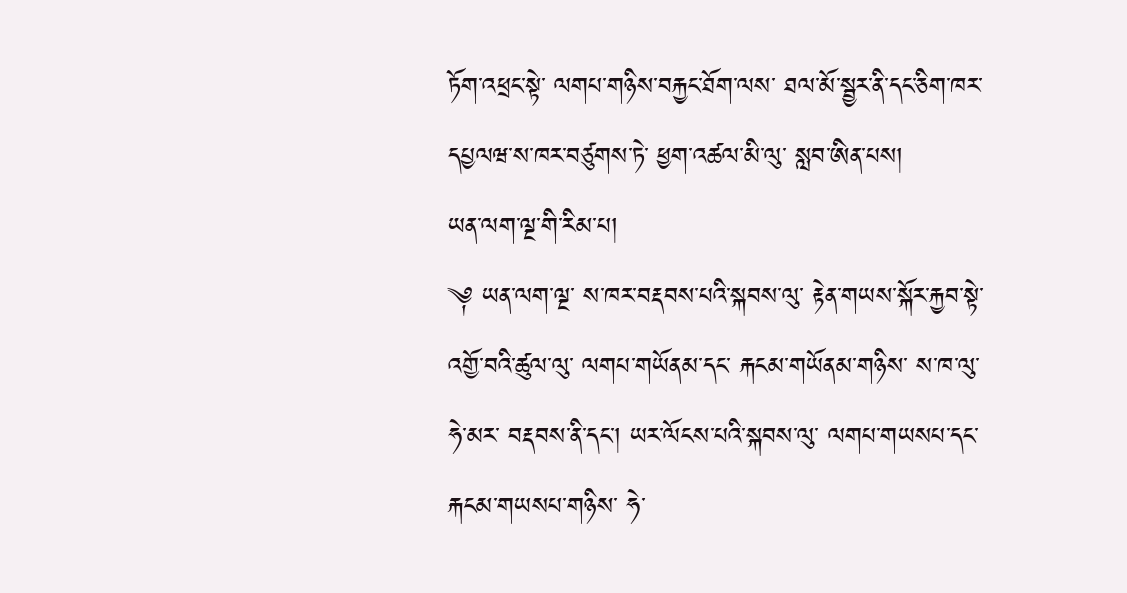ཏོག་འཕྲང་སྟེ་ ལགཔ་གཉིས་བརྐྱང་ཐོག་ལས་ ཐལ་མོ་སྦྱར་ནི་དང་ཅིག་ཁར་ དཔྱལཝ་ས་ཁར་བཙུགས་ཏེ་ ཕྱག་འཚལ་མི་ལུ་ སླབ་ཨིན་པས།
ཡན་ལག་ལྔ་གི་རིམ་པ།
༆ ཡན་ལག་ལྔ་ ས་ཁར་བརྡབས་པའི་སྐབས་ལུ་ རྟེན་གཡས་སྐོར་རྐྱབ་སྟེ་ འགྱོ་བའི་ཚུལ་ལུ་ ལགཔ་གཡོནམ་དང་ རྐངམ་གཡོནམ་གཉིས་ ས་ཁ་ལུ་ ཧེ་མར་ བརྡབས་ནི་དང་། ཡར་ལོངས་པའི་སྐབས་ལུ་ ལགཔ་གཡསཔ་དང་ རྐངམ་གཡསཔ་གཉིས་ ཧེ་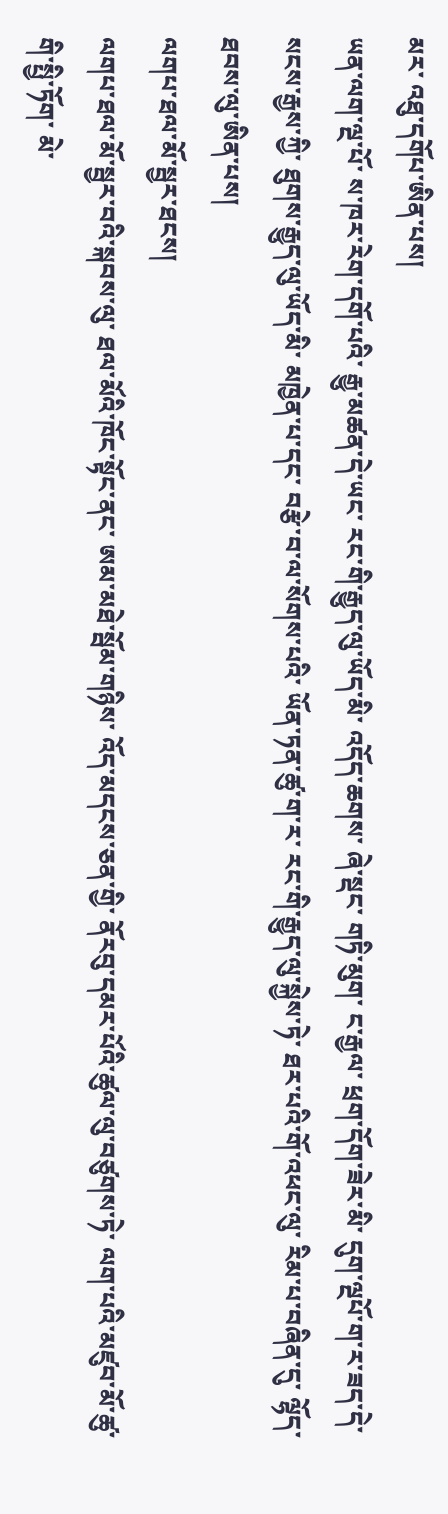མར་ འཐུ་དགོཔ་ཨིན་པས།
ཡན་ལག་ལྔ་པོ་ ས་ཁར་རེག་དགོ་པའི་ རྒྱུ་མཚན་དེ་ཡང་ རང་གི་རྒྱུད་ལུ་ཡོད་མི་ འདོད་ཆགས་ ཞེ་སྡང་ གཏི་མུག་ ང་རྒྱལ་ ཕྲག་དོག་ཟེར་མི་ དུག་ལྔཔོ་ག་ར་ཟད་དེ་ སངས་རྒྱས་ཀྱི་ ཐུགས་རྒྱུད་ལུ་ཡོད་མི་ མཁྱེན་པ་དང་ བརྩེ་བ་ལ་སོགས་པའི་ ཡོན་ཏན་ཚུ་ག་ར་ རང་གི་རྒྱུད་ལུ་སྐྱེས་ཏེ་ ཐར་པའི་གོ་འཕང་ལུ་ རིམ་པ་བཞིན་དུ་ ལྷོད་ཐབས་ལུ་ཨིན་པས།
ལགཔ་ཐལ་མོ་སྦྱར་ཐངས།
ལགཔ་ཐལ་མོ་སྦྱར་བའི་སྐབས་ལུ་ ཐལ་མོའི་ཁོང་སྟོང་ནང་ ཨམ་མཐེ་སྦོམ་གཉིས་ འོད་མདངས་ཅན་གྱི་ ནོརབུ་དམར་པོའི་ཚུལ་ལུ་བཙུགས་ཏེ་ ལག་པའི་མཛུབ་མོ་ཚུ་གི་སྤྱི་ཏོག་ མེ་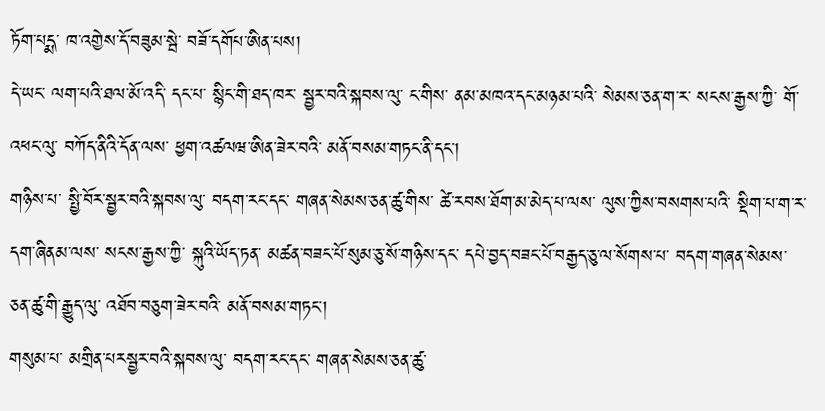ཏོག་པདྨ་ ཁ་འགྱེས་དོ་བཟུམ་སྦེ་ བཟོ་དགོཔ་ཨིན་པས།
དེ་ཡང་ ལག་པའི་ཐལ་མོ་འདི་ དང་པ་ སྙིང་གི་ཐད་ཁར་ སྦྱར་བའི་སྐབས་ལུ་ ང་གིས་ ནམ་མཁའ་དང་མཉམ་པའི་ སེམས་ཅན་ག་ར་ སངས་རྒྱས་ཀྱི་ གོ་འཕང་ལུ་ བཀོད་ནིའི་དོན་ལས་ ཕྱག་འཚལཝ་ཨིན་ཟེར་བའི་ མནོ་བསམ་གཏང་ནི་དང་།
གཉིས་པ་ སྤྱི་བོར་སྦྱར་བའི་སྐབས་ལུ་ བདག་རང་དང་ གཞན་སེམས་ཅན་ཚུ་གིས་ ཚེ་རབས་ཐོག་མ་མེད་པ་ལས་ ལུས་ཀྱིས་བསགས་པའི་ སྡིག་པ་ག་ར་ དག་ཞིནམ་ལས་ སངས་རྒྱས་ཀྱི་ སྐུའི་ཡོད་ཏན་ མཚན་བཟང་པོ་སུམ་ཅུ་སོ་གཉིས་དང་ དཔེ་བྱད་བཟང་པོ་བརྒྱད་ཅུ་ལ་སོགས་པ་ བདག་གཞན་སེམས་ཅན་ཚུ་གི་རྒྱུད་ལུ་ འཐོབ་བཅུག་ཟེར་བའི་ མནོ་བསམ་གཏང་།
གསུམ་པ་ མགྲིན་པརསྦྱར་བའི་སྐབས་ལུ་ བདག་རང་དང་ གཞན་སེམས་ཅན་ཚུ་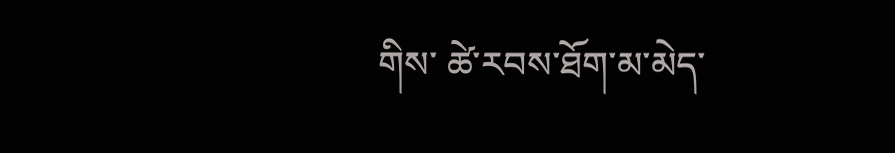གིས་ ཚེ་རབས་ཐོག་མ་མེད་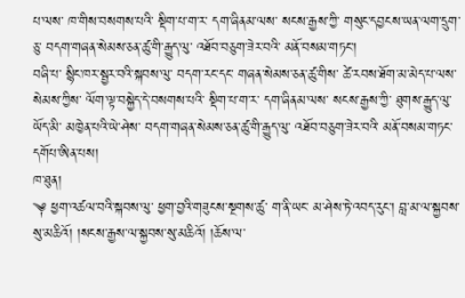པ་ལས་ ཁ་གིས་བསགས་པའི་ སྡིག་པ་ག་ར་ དག་ཞིནམ་ལས་ སངས་རྒྱས་ཀྱི་ གསུང་དབྱངས་ཡན་ལག་དྲུག་ཅུ་ བདག་གཞན་སེམས་ཅན་ཚུ་གི་རྒྱུད་ལུ་ འཐོབ་བཅུག་ཟེར་བའི་ མནོ་བསམ་གཏང་།
བཞི་པ་ སྙིང་ཁར་སྦྱར་བའི་སྐབས་ལུ་ བདག་རང་དང་ གཞན་སེམས་ཅན་ཚུ་གིས་ ཚེ་རབས་ཐོག་མ་མེད་པ་ལས་ སེམས་ཀྱིས་ ལོག་ལྟ་བསྐྱེད་དེ་བསགས་པའི་ སྡིག་པ་ག་ར་ དག་ཞིནམ་ལས་ སངས་རྒྱས་ཀྱི་ ཐུགས་རྒྱུད་ལུ་ཡོད་མི་ མཁྱེན་པའི་ཡེ་ཤེས་ བདག་གཞན་སེམས་ཅན་ཚུ་གི་རྒྱུད་ལུ་ འཐོབ་བཅུག་ཟེར་བའི་ མནོ་བསམ་གཏང་དགོཔ་ཨིན་པས།
ཁ་ཐུན།
༆ ཕྱག་འཚལ་བའི་སྐབས་ལུ་ ཕྱག་བྱའི་གཟུངས་སྔགས་ཚུ་ ག་ནི་ཡང་ མ་ཤེས་ཏེ་འབད་རུང་། བླ་མ་ལ་སྐྱབས་སུ་མཆིའོ། །སངས་རྒྱས་ལ་སྐྱབས་སུ་མཆིའོ། །ཆོས་ལ་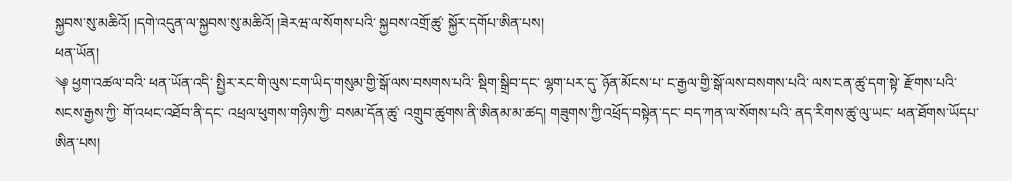སྐྱབས་སུ་མཆིའོ། །དགེ་འདུན་ལ་སྐྱབས་སུ་མཆིའོ། །ཟེརཝ་ལ་སོགས་པའི་ སྐྱབས་འགྲོ་ཚུ་ སྐྱོར་དགོཔ་ཨིན་པས།
ཕན་ཡོན།
༆ ཕྱག་འཚལ་བའི་ ཕན་ཡོན་འདི་ སྤྱིར་རང་གི་ལུས་ངག་ཡིད་གསུམ་གྱི་སྒོ་ལས་བསགས་པའི་ སྡིག་སྒྲིབ་དང་ ལྷག་པར་དུ་ ཉོན་མོངས་པ་ ང་རྒྱལ་གྱི་སྒོ་ལས་བསགས་པའི་ ལས་ངན་ཚུ་དག་སྟེ་ རྫོགས་པའི་སངས་རྒྱས་ཀྱི་ གོ་འཕང་འཐོབ་ནི་དང་ འཕྲལ་ཕུགས་གཉིས་ཀྱི་ བསམ་དོན་ཚུ་ འགྲུབ་ཚུགས་ནི་ཨིནམ་མ་ཚད། གཟུགས་ཀྱི་འཕྲོད་བསྟེན་དང་ བད་ཀན་ལ་སོགས་པའི་ ནད་རིགས་ཚུ་ལུ་ཡང་ ཕན་ཐོགས་ཡོདཔ་ཨིན་པས།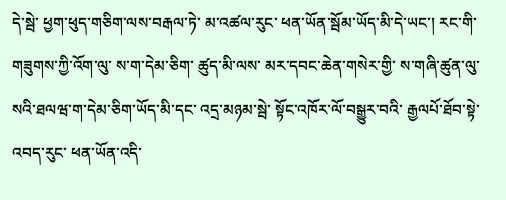དེ་སྦེ་ ཕྱག་ཕུད་གཅིག་ལས་བརྒལ་ཏེ་ མ་འཚལ་རུང་ ཕན་ཡོན་སྦོམ་ཡོད་མི་དེ་ཡང་། རང་གི་གཟུགས་ཀྱི་འོག་ལུ་ ས་ག་དེམ་ཅིག་ ཚུད་མི་ལས་ མར་དབང་ཆེན་གསེར་གྱི་ ས་གཞི་ཚུན་ལུ་ སའི་ཐལཝ་ག་དེམ་ཅིག་ཡོད་མི་དང་ འདྲ་མཉམ་སྦེ་ སྟོང་འཁོར་ལོ་བསྒྱུར་བའི་ རྒྱལཔོ་ཐོབ་སྟེ་འབད་རུང་ ཕན་ཡོན་འདི་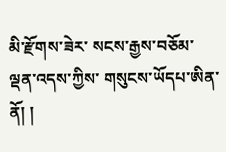མི་རྫོགས་ཟེར་ སངས་རྒྱས་བཅོམ་ལྡན་འདས་ཀྱིས་ གསུངས་ཡོདཔ་ཨིན་ནོ། །